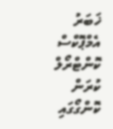ޚަބަރު
އެމްޕޮކްސް ކޮންޓްރޯލް ކުރަން ކޮންގޯގައި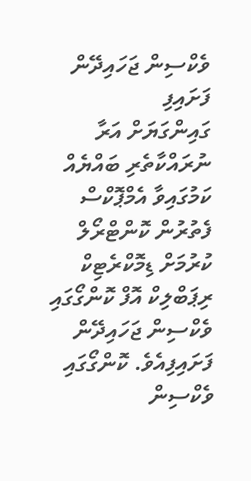ވެކްސިން ޖަހައިދޭން ފަށައިފި
ގައިންގަޔަށް އަރާ ނުރައްކާތެރި ބައްޔެއް ކަމުގައިވާ އެމްޕޮކްސް ފެތުރުން ކޮންޓްރޯލް ކުރުމަށް ޑިމޮކްރެޓިކް ރިޕަބްލިކް އޮފް ކޮންގޯގައި ވެކްސިން ޖަހައިދޭން ފަށައިފިއެވެ. ކޮންގޯގައި ވެކްސިން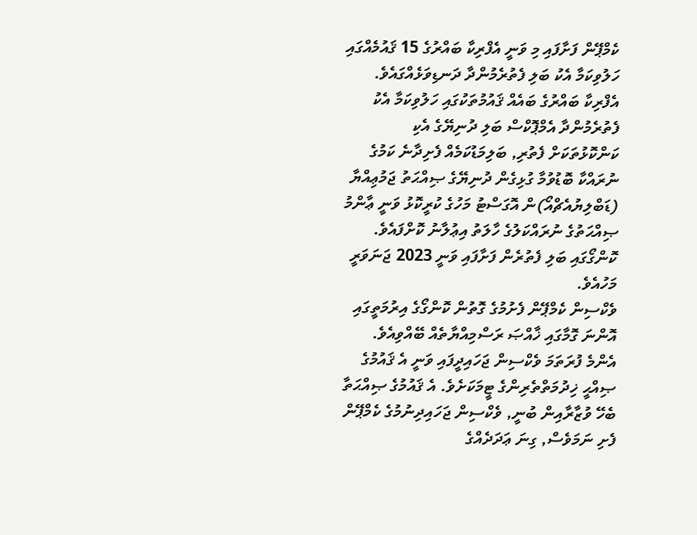ކެމްޕޭން ފަށާފައި މި ވަނީ އެފްރިކާ ބައްރުގެ 15 ޤައުމެއްގައި ހަލުވިކަމާ އެކު ބަލި ފެތުރެމުންދާ ދަނޑިވަޅެއްގައެވެ.
އެފްރިކާ ބައްރުގެ ބައެއް ޤައުމުތަކުގައި ހަލުވިކަމާ އެކު ފެތުރެމުންދާ އެމްޕޮކްސް ބަލި ދުނިޔޭގެ އެކި ކަންކޮޅުތަކަށް ފެތުރި, ބަލިމަޑުކަމެއް ފެށިދާނެ ކަމުގެ ނުރައްކާ ބޮޑުވުމާ ގުޅިގެން ދުނިޔޭގެ ޞިއްޙަތު ޖަމުޢިއްޔާ (ޑަބްލިޔުއެޗްއޯ)ން އޮގަސްޓު މަހުގެ ކުރީކޮޅު ވަނީ ޢާންމު ޞިއްޙަތުގެ ނުރައްކަލުގެ ހާލަތު އިޢުލާނު ކޮށްފައެވެ. ކޮންގޯގައި ބަލި ފެތުރެން ފަށާފައި ވަނީ 2023 ޖަނަވަރީ މަހުއެވެ.
ވެކްސިން ކެމްޕޭން ފެށުމުގެ ގޮތުން ކޮންގޯގެ އިރުމަތީގައި އޮންނަ ގޮމާގައި ޚާއްޞަ ރަސްމިއްޔާތެއް ބޭއްވިއެވެ. އެންމެ ފުރަތަމަ ވެކްސިން ޖަހައިދީފައި ވަނީ އެ ޤައުމުގެ ޞިއްޙީ ޚިދުމަތްތެރިންގެ ޓީމަކަށެވެ. އެ ޤައުމުގެ ޞިއްޙަތާ ބެހޭ ވުޒާރާއިން ބުނީ, ވެކްސިން ޖަހައިދިނުމުގެ ކެމްޕޭން ފެށި ނަމަވެސް, ގިނަ ޢަދަދެއްގެ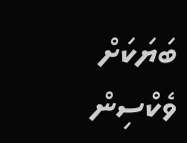ބަޔަކަށް ވެކްސިން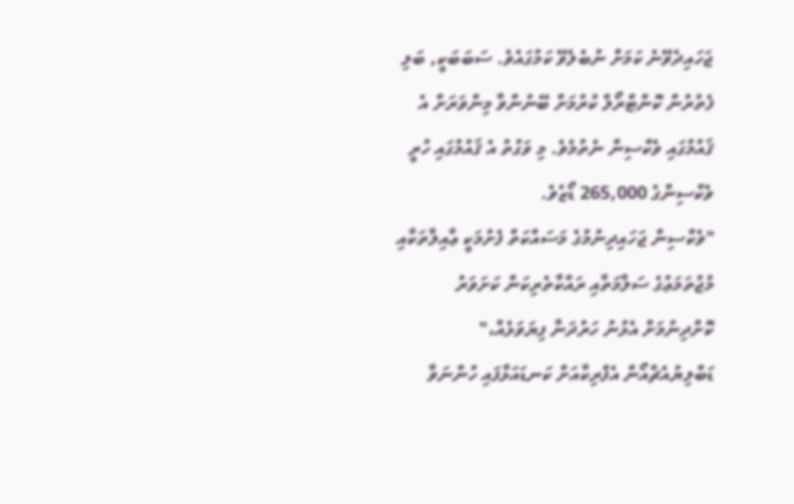ޖަހައިދެވޭނެ ކަމަށް ނުބެލެވޭ ކަމުގައެވެ. ސަބަބަކީ, ބަލި ފެތުރުން ކޮންޓްރޯލް ކުރުމަށް ބޭނުންވާ މިންވަރަށް އެ ޤައުމުގައި ވެކްސިން ނެތުމެވެ. މި ވަގުތު އެ ޤައުމުގައި ހުރީ ވެކްސިންގެ 265,000 ޑޯޒެވެ.
"ވެކްސިން ޖަހައިދިނުމުގެ މަސައްކަތް ފެށުމަކީ ޢާއިލާތަކާއި މުޖުތަމަޢުގެ ސަލާމަތާއި ރައްކާތެރިކަން ކަށަވަރު ކޮށްދިނުމަށް އެޅުނު ހަރުދަނާ ފިޔަވަޅެއް،" ޑަބްލިޔުއެޗްއޯން އެފްރިކާއަށް ކަނޑައަޅާފައި ހުންނަވާ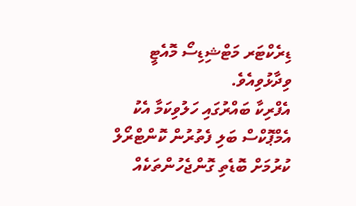ޑިރެކްޓަރ މަޓްޝިޑިސޯ މޮއެޓީ ވިދާޅުވިއެވެ.
އެފްރިކާ ބައްރުގައި ހަލުވިކަމާ އެކު އެމްޕޮކްސް ބަލި ފެތުރުން ކޮންޓްރޯލް ކުރުމަށް ބޮޑެތި ގޮންޖެހުންތަކެއް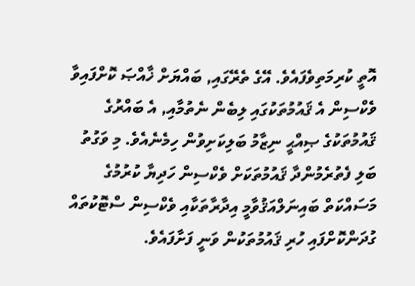އޮތީ ކުރިމަތިވެފައެވެ. އޭގެ ތެރޭގައި, ބައްޔަށް ޚާއްޞަ ކޮށްފައިވާ ވެކްސިން އެ ޤައުމުތަކުގައި ލިބެން ނެތުމާއި, އެ ބައްރުގެ ޤައުމުތަކުގެ ޞިއްޙީ ނިޒާމު ބަލިކަށިވުން ހިމެނެއެވެ. މި ވަގުތު ބަލި ފެތުރެމުންދާ ޤައުމުތަކަށް ވެކްސިން ހަދިޔާ ކުރުމުގެ މަސައްކަތް ބައިނަލްއަޤުވާމީ އިދާރާތަކާއި ވެކްސިން ސްޓޮކުތައް ގުދަންކޮށްފައި ހުރި ޤައުމުތަކުން ވަނީ ފަށާފައެވެ.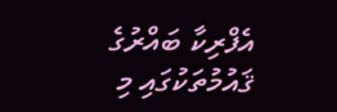އެފްރިކާ ބައްރުގެ ޤައުމުތަކުގައި މި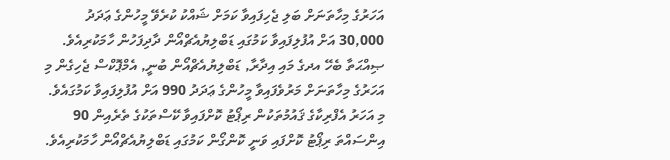އަހަރުގެ މިހާތަނަށް ބަލި ޖެހިފައިވާ ކަމަށް ޝައްކު ކުރެވޭ މީހުންގެ ޢަދަދު 30,000 އަށް އުފުލިފައިވާ ކަމުގައި ޑަބްލިޔުއެޗްއޯން ދާދިފަހުން ހާމަކުރިއެވެ. ޞިއްޙަތާ ބެހޭ އދގެ މައި އިދާރާ, ޑަބްލިޔުއެޗްއޯން ބުނީ, އެމްޕޮކްސް ޖެހިގެން މި އަހަރުގެ މިހާތަނަށް މަރުވެފައިވާ މީހުންގެ ޢަދަދު 990 އަށް އުފުލިފައިވާ ކަމުގައެވެ. މި އަހަރު އެފްރިކާގެ ޤައުމުތަކުން ރިޕޯޓު ކޮށްފައިވާ ކޭސްތަކުގެ ތެރެއިން 90 އިންސައްތަ ރިޕޯޓު ކޮށްފައި ވަނީ ކޮންގޯން ކަމުގައި ޑަބްލިޔުއެޗްއޯން ހާމަކުރިއެވެ.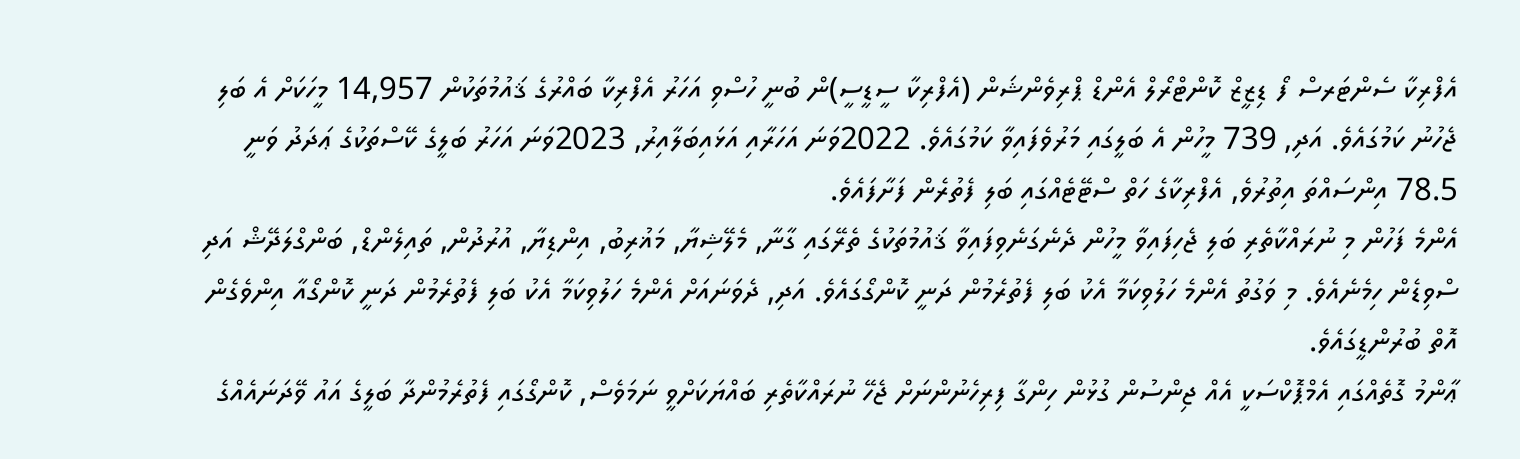އެފްރިކާ ސެންޓަރސް ފޯ ޑިޒީޒް ކޮންޓްރޯލް އެންޑް ޕްރިވެންޝަން (އެފްރިކާ ސީޑީސީ)ން ބުނީ ހުސްވި އަހަރު އެފްރިކާ ބައްރުގެ ޤައުމުތަކުން 14,957 މީހަކަށް އެ ބަލި ޖެހުނު ކަމުގައެވެ. އަދި, 739 މީހުން އެ ބަލީގައި މަރުވެފައިވާ ކަމުގައެވެ. 2022ވަނަ އަހަރާއި އަޅައިބަލާއިރު, 2023ވަނަ އަހަރު ބަލީގެ ކޭސްތަކުގެ ޢަދަދު ވަނީ 78.5 އިންސައްތަ އިތުރުވެ, އެފްރިކާގެ ހަތް ސްޓޭޓެއްގައި ބަލި ފެތުރެން ފަށާފައެވެ.
އެންމެ ފަހުން މި ނުރައްކާތެރި ބަލި ޖެހިފައިވާ މީހުން ދެނެގަނެވިފައިވާ ޤައުމުތަކުގެ ތެރޭގައި ގާނާ, މެލޭޝިޔާ, މަޣުރިބު, އިންޑިޔާ, އުރުދުން, ތައިލެންޑް, ބަންގްލަދޭޝް އަދި ސްވިޑެން ހިމެނެއެވެ. މި ވަގުތު އެންމެ ހަލުވިކަމާ އެކު ބަލި ފެތުރެމުން ދަނީ ކޮންގޯގައެވެ. އަދި, ދެވަނައަށް އެންމެ ހަލުވިކަމާ އެކު ބަލި ފެތުރެމުން ދަނީ ކޮންގޯއާ އިންވެގެން އޮތް ބުރުންޑީގައެވެ.
ޢާންމު ގޮތެއްގައި އެމްޕޮކްސަކީ އެއް ޖިންސުން ގުޅުން ހިންގާ ފިރިހެނުންނަށް ޖެހޭ ނުރައްކާތެރި ބައްޔަކަށްވީ ނަމަވެސް, ކޮންގޯގައި ފެތުރެމުންދާ ބަލީގެ އައު ވޭދަނައެއްގެ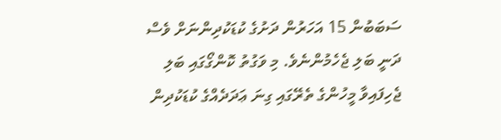ސަބަބުން 15 އަހަރުން ދަށުގެ ކުޑަކުދިންނަށް ވެސް ދަނީ ބަލި ޖެހެމުންނެވެ. މި ވަގުތު ކޮންގޯގައި ބަލި ޖެހިފައިވާ މީހުންގެ ތެރޭގައި ގިނަ ޢަދަދެއްގެ ކުޑަކުދިން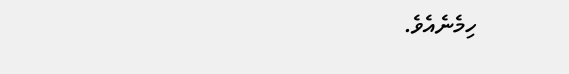ހިމެނެއެވެ.